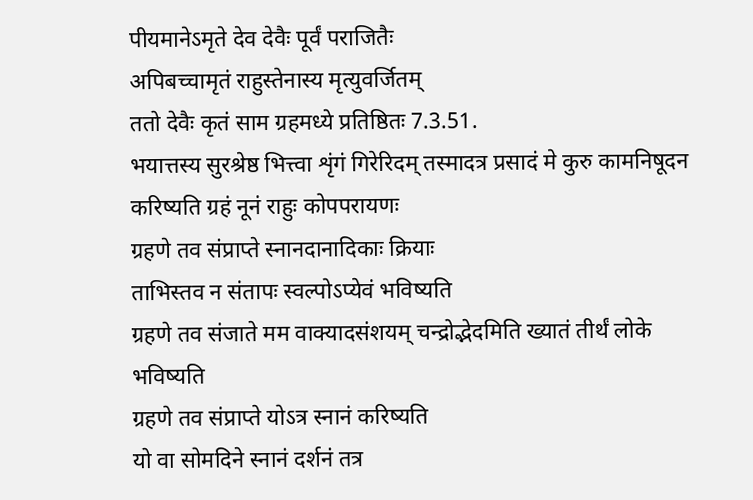पीयमानेऽमृते देव देवैः पूर्वं पराजितैः
अपिबच्चामृतं राहुस्तेनास्य मृत्युवर्जितम्
ततो देवैः कृतं साम ग्रहमध्ये प्रतिष्ठितः 7.3.51.
भयात्तस्य सुरश्रेष्ठ भित्त्वा शृंगं गिरेरिदम् तस्मादत्र प्रसादं मे कुरु कामनिषूदन
करिष्यति ग्रहं नूनं राहुः कोपपरायणः
ग्रहणे तव संप्राप्ते स्नानदानादिकाः क्रियाः
ताभिस्तव न संतापः स्वल्पोऽप्येवं भविष्यति
ग्रहणे तव संजाते मम वाक्यादसंशयम् चन्द्रोद्भेदमिति ख्यातं तीर्थं लोके भविष्यति
ग्रहणे तव संप्राप्ते योऽत्र स्नानं करिष्यति
यो वा सोमदिने स्नानं दर्शनं तत्र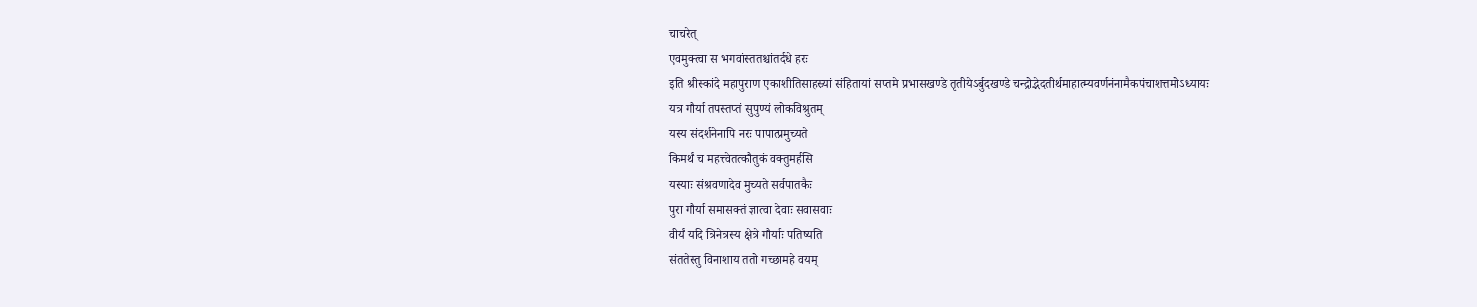चाचरेत्
एवमुक्त्वा स भगवांस्ततश्चांतर्दधे हरः
इति श्रीस्कांदे महापुराण एकाशीतिसाहस्र्यां संहितायां सप्तमे प्रभासखण्डे तृतीयेऽर्बुदखण्डे चन्द्रोद्भेदतीर्थमाहात्म्यवर्णनंनामैकपंचाशत्तमोऽध्यायः
यत्र गौर्या तपस्तप्तं सुपुण्यं लोकविश्रुतम्
यस्य संदर्शनेनापि नरः पापात्प्रमुच्यते
किमर्थं च महत्त्वेतत्कौतुकं वक्तुमर्हसि
यस्याः संश्रवणादेव मुच्यते सर्वपातकैः
पुरा गौर्या समासक्तं ज्ञात्वा देवाः सवासवाः
वीर्यं यदि त्रिनेत्रस्य क्षेत्रे गौर्याः पतिष्यति
संततेस्तु विनाशाय ततो गच्छामहे वयम्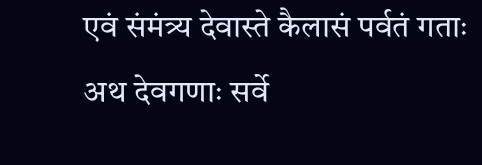एवं संमंत्र्य देवास्ते कैलासं पर्वतं गताः
अथ देवगणाः सर्वे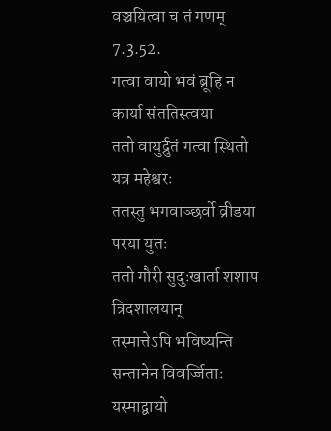वञ्चयित्वा च तं गणम् 7.3.52.
गत्वा वायो भवं ब्रूहि न कार्या संततिस्त्वया
ततो वायुर्द्रुतं गत्वा स्थितो यत्र महेश्वरः
ततस्तु भगवाञ्छर्वो व्रीडया परया युतः
ततो गौरी सुदुःखार्ता शशाप त्रिदशालयान्
तस्मात्तेऽपि भविष्यन्ति सन्तानेन विवर्ज्जिताः
यस्माद्वायो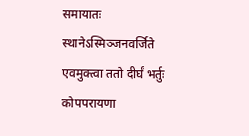समायातः स्थानेऽस्मिञ्जनवर्जिते
एवमुक्त्वा ततो दीर्घं भर्तुः कोपपरायणा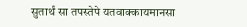सुतार्थं सा तपस्तेपे यतवाक्कायमानसा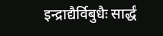इन्द्राद्यैर्विबुधैः सार्द्धं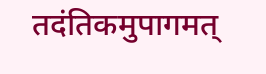तदंतिकमुपागमत्